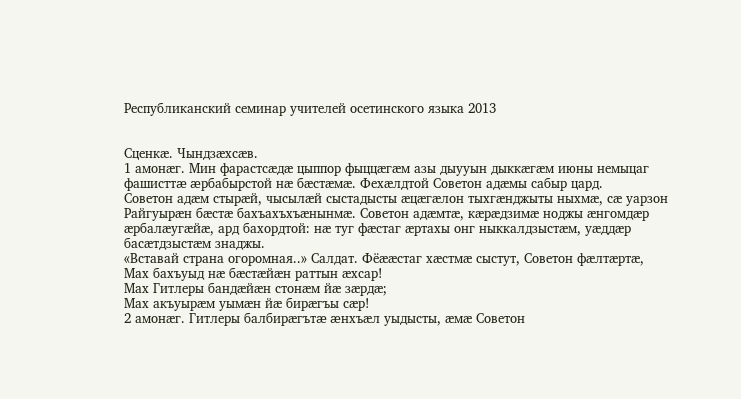Республиканский семинар учителей осетинского языка 2013


Сценкæ. Чындзæхсæв.
1 амонæг. Мин фарастсæдæ цыппор фыццæгæм азы дыууын дыккæгæм июны немыцаг фашисттæ æрбабырстой нæ бæстæмæ. Фехæлдтой Советон адæмы сабыр цард.
Советон адæм стырæй, чысылæй сыстадысты æцæгæлон тыхгæнджыты ныхмæ, сæ уарзон Райгуырæн бæстæ бахъахъхъæнынмæ. Советон адæмтæ, кæрæдзимæ ноджы æнгомдæр æрбалæугæйæ, ард бахордтой: нæ туг фæстаг æртахы онг ныккалдзыстæм, уæддæр басæтдзыстæм знаджы.
«Вставай страна огоромная..» Салдат. Фёææстаг хæстмæ сыстут, Советон фæлтæртæ,
Мах бахъуыд нæ бæстæйæн раттын æхсар!
Мах Гитлеры бандæйæн стонæм йæ зæрдæ;
Мах акъуырæм уымæн йæ бирæгъы сæр!
2 амонæг. Гитлеры балбирæгътæ æнхъæл уыдысты, æмæ Советон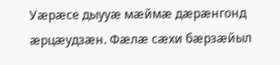Уæрæсе дыууæ мæймæ дæрæнгонд æрцæудзæн. Фæлæ сæхи бæрзæйыл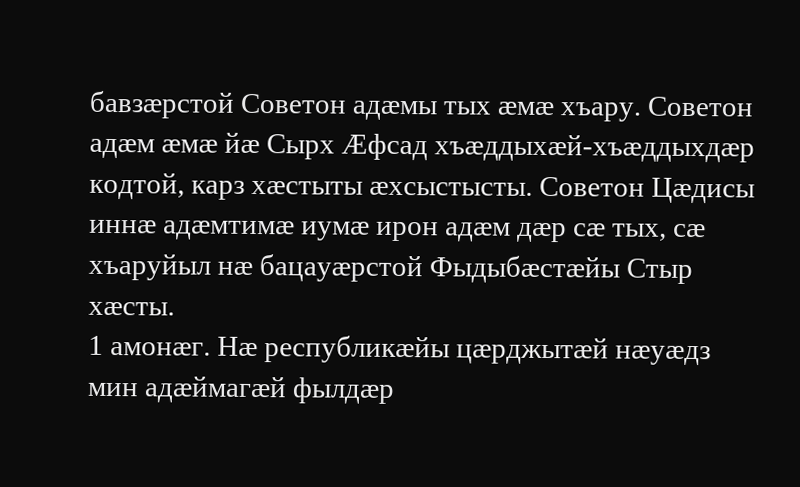бавзæрстой Советон адæмы тых æмæ хъару. Советон адæм æмæ йæ Сырх Æфсад хъæддыхæй-хъæддыхдæр кодтой, карз хæстыты æхсыстысты. Советон Цæдисы иннæ адæмтимæ иумæ ирон адæм дæр сæ тых, сæ хъаруйыл нæ бацауæрстой Фыдыбæстæйы Стыр хæсты.
1 амонæг. Нæ республикæйы цæрджытæй нæуæдз мин адæймагæй фылдæр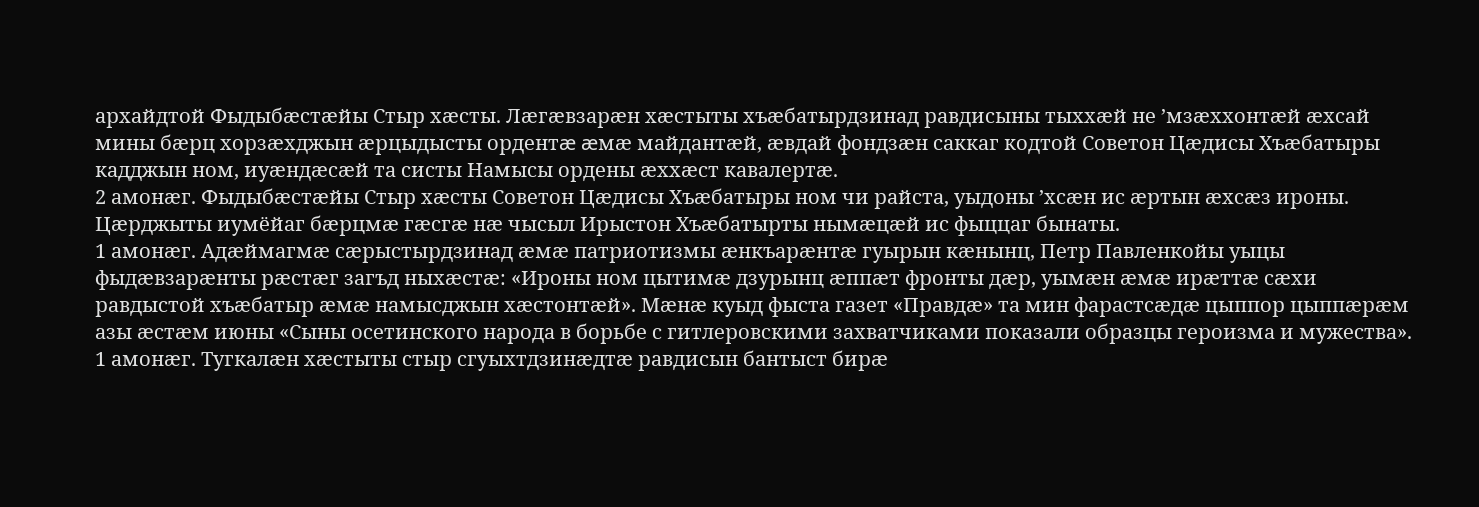архайдтой Фыдыбæстæйы Стыр хæсты. Лæгæвзарæн хæстыты хъæбатырдзинад равдисыны тыххæй не ’мзæххонтæй æхсай мины бæрц хорзæхджын æрцыдысты ордентæ æмæ майдантæй, æвдай фондзæн саккаг кодтой Советон Цæдисы Хъæбатыры кадджын ном, иуæндæсæй та систы Намысы ордены æххæст кавалертæ.
2 амонæг. Фыдыбæстæйы Стыр хæсты Советон Цæдисы Хъæбатыры ном чи райста, уыдоны ’хсæн ис æртын æхсæз ироны. Цæрджыты иумёйаг бæрцмæ гæсгæ нæ чысыл Ирыстон Хъæбатырты нымæцæй ис фыццаг бынаты.
1 амонæг. Адæймагмæ сæрыстырдзинад æмæ патриотизмы æнкъарæнтæ гуырын кæнынц, Петр Павленкойы уыцы фыдæвзарæнты рæстæг загъд ныхæстæ: «Ироны ном цытимæ дзурынц æппæт фронты дæр, уымæн æмæ ирæттæ сæхи равдыстой хъæбатыр æмæ намысджын хæстонтæй». Мæнæ куыд фыста газет «Правдæ» та мин фарастсæдæ цыппор цыппæрæм азы æстæм июны «Сыны осетинского народа в борьбе с гитлеровскими захватчиками показали образцы героизма и мужества».
1 амонæг. Тугкалæн хæстыты стыр сгуыхтдзинæдтæ равдисын бантыст бирæ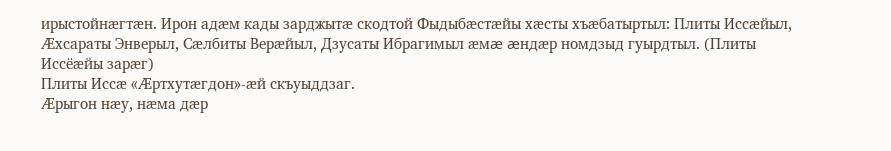ирыстойнæгтæн. Ирон адæм кады зарджытæ скодтой Фыдыбæстæйы хæсты хъæбатыртыл: Плиты Иссæйыл, Æхсараты Энверыл, Сæлбиты Верæйыл, Дзусаты Ибрагимыл æмæ æндæр номдзыд гуырдтыл. (Плиты Иссёæйы зарæг)
Плиты Иссæ «Æртхутæгдон»-æй скъуыддзаг.
Æрыгон нæу, нæма дæр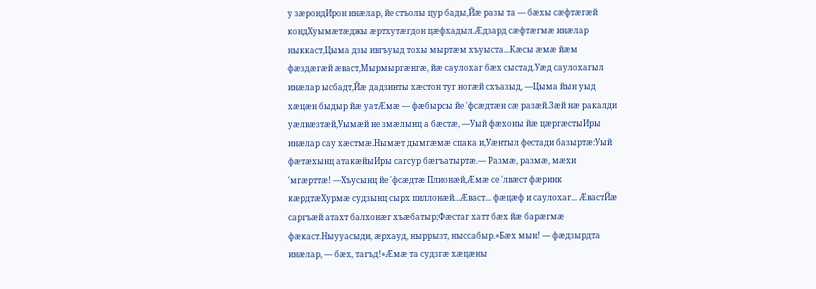у зæрондИрон инæлар, йе стъолы цур бады,Йæ разы та — бæхы сæфтæгæй кондХуымæтæджы æртхутæгдон цæфхадыл.Æдзард сæфтæгмæ инæлар ныккаст,Цыма дзы ивгъуыд тохы мыртæм хъуыста...Кæсы æмæ йæм фæздæгæй æваст,Мырмыргæнгæ, йæ саулохаг бæх сыстад.Уæд саулохагыл инæлар ысбадт,Йæ дадзинты хæстон туг ногæй схъазыд, —Цыма йын уыд хæцæн быдыр йæ уатÆмæ — фæбырсы йе 'фсæдтæн сæ разæй.Зæй нæ ракалди уæлвæзтæй,Уымæй не змæлынц а бæстæ, —Уый фæхоны йæ цæргæстыИры инæлар сау хæстмæ.Нымæт дымгæмæ спака и,Уæнтыл фестади базыртæ:Уый фæтæхынц атакæйыИры сагсур бæгъатыртæ.— Размæ, размæ, мæхи 'мгæрттæ! —Хъусынц йе 'фсæдтæ Плионæй,Æмæ се 'лвæст фæринк кæрдтæХурмæ судзынц сырх пиллонæй...Æваст... фæцæф и саулохаг... ÆвастЙæ саргъæй атахт балхонæг хъæбатыр;Фæстаг хатт бæх йæ барæгмæ фæкаст.Ныууасыди, æрхауд, ныррызт, ныссабыр.«Бæх мын! — фæдзырдта инæлар, — бæх, тагъд!»Æмæ та судзгæ хæцæны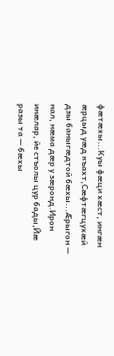фæтæхы...Куы фæци хæст, ингæн æрцыд уæд къахт,Сæфтæгцухæй дзы баныгæдтой бæхы...Æрыгон — нал, нæма дæр у зæронд.Ирон инæлар, йе стъолы цур бады,Йæ разы та — бæхы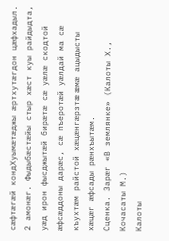сæфтæгæй кондХуымæтæджы æртхутæгдон цæфхадыл.
2 амонæг. Фыдыбæстæйы стыр хæст куы райдыдта, уæд ирон фысджытæй бирæтæ сæ уæлæ скодтой æфсæддоны дарæс, сæ пъеротæй уæлдай ма сæ къухтæм райстой хæцæнгæрзтæ æмæ ацыдысты хæцæг æфсады рæнхъытæм.
Сценка. Зарæг «В землянке» (Калоты Х., Кочасаты М.)
Калоты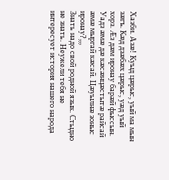Хазби. Азæ! Куыд цæрыс, уый ма мын зæгъ. Кæд дзæбæх цæрыс, уæд уый хорз. Æз дæм иронау барæй фыссын. Уадз æмæ дæ кæсæнцæстытæ райсай æмæ мыргай кæсай. Цæуылнæ зоныс иронау?,,,
Знать надо свой родной язык. Стыдно не знать. Неужели тебя не интересует история нашего народа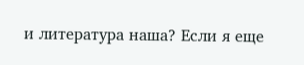и литература наша? Если я еще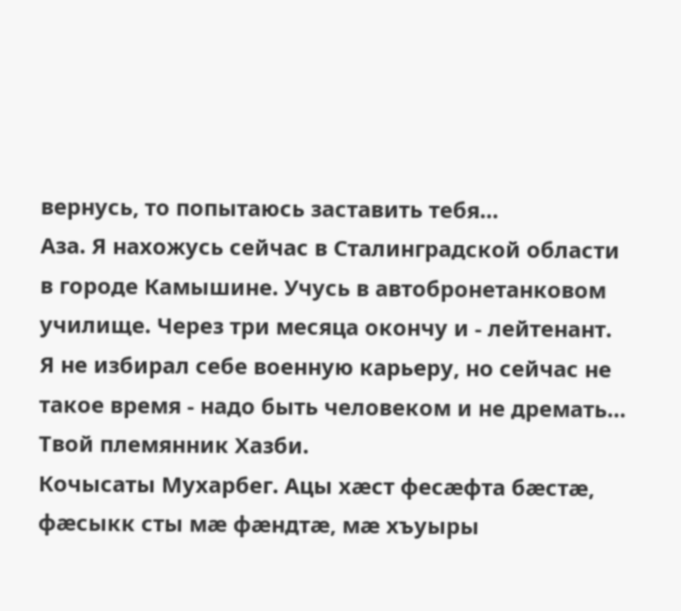вернусь, то попытаюсь заставить тебя…
Аза. Я нахожусь сейчас в Сталинградской области в городе Камышине. Учусь в автобронетанковом училище. Через три месяца окончу и - лейтенант. Я не избирал себе военную карьеру, но сейчас не такое время - надо быть человеком и не дремать… Твой племянник Хазби.
Кочысаты Мухарбег. Ацы хæст фесæфта бæстæ, фæсыкк сты мæ фæндтæ, мæ хъуыры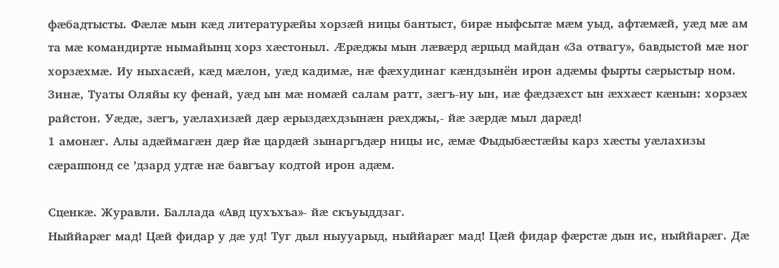фæбадтысты. Фæлæ мын кæд литературæйы хорзæй ницы бантыст, бирæ ныфсытæ мæм уыд, афтæмæй, уæд мæ ам та мæ командиртæ нымайынц хорз хæстоныл. Æрæджы мын лæвæрд æрцыд майдан «За отвагу», бавдыстой мæ ног хорзæхмæ. Иу ныхасæй, кæд мæлон, уæд кадимæ, нæ фæхудинаг кæндзынён ирон адæмы фырты сæрыстыр ном. Зинæ, Туаты Оляйы ку фенай, уæд ын мæ номæй салам ратт, зæгъ-иу ын, иæ фæдзæхст ын æххæст кæнын: хорзæх райстон. Уæдæ, зæгъ, уæлахизæй дæр æрыздæхдзынæн рæхджы,- йæ зæрдæ мыл дарæд!
1 амонæг. Алы адæймагæн дæр йæ цардæй зынаргъдæр ницы ис, æмæ Фыдыбæстæйы карз хæсты уæлахизы сæраппонд се ’дзард удтæ нæ бавгъау кодтой ирон адæм.

Сценкæ. Журавли. Баллада «Авд цухъхъа»- йæ скъуыддзаг.
Ныййарæг мад! Цæй фидар у дæ уд! Туг дыл ныууарыд, ныййарæг мад! Цæй фидар фæрстæ дын ис, ныййарæг. Дæ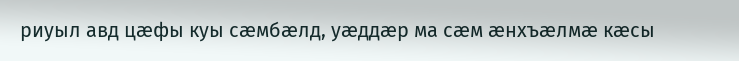риуыл авд цæфы куы сæмбæлд, уæддæр ма сæм æнхъæлмæ кæсы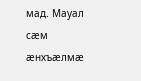мад. Мауал сæм æнхъæлмæ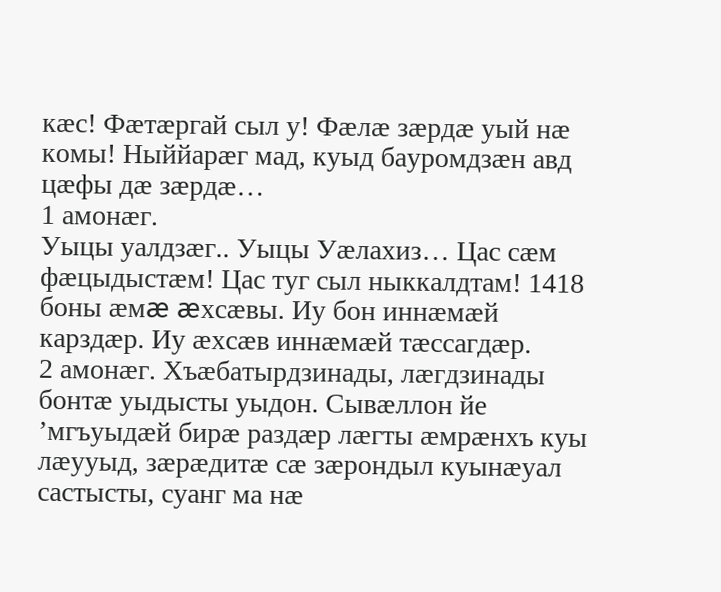кæс! Фæтæргай сыл у! Фæлæ зæрдæ уый нæ комы! Ныййарæг мад, куыд бауромдзæн авд цæфы дæ зæрдæ…
1 амонæг.
Уыцы уалдзæг.. Уыцы Уæлахиз… Цас сæм фæцыдыстæм! Цас туг сыл ныккалдтам! 1418 боны æмæ æхсæвы. Иу бон иннæмæй карздæр. Иу æхсæв иннæмæй тæссагдæр.
2 амонæг. Хъæбатырдзинады, лæгдзинады бонтæ уыдысты уыдон. Сывæллон йе ’мгъуыдæй бирæ раздæр лæгты æмрæнхъ куы лæууыд, зæрæдитæ сæ зæрондыл куынæуал састысты, суанг ма нæ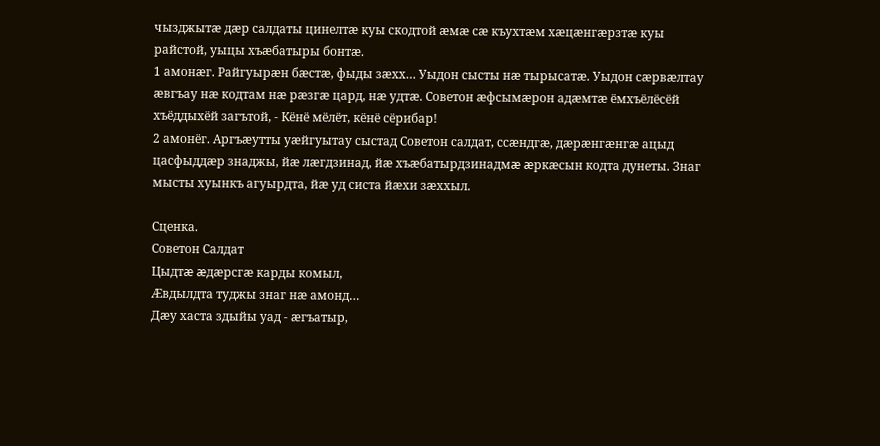чызджытæ дæр салдаты цинелтæ куы скодтой æмæ сæ къухтæм хæцæнгæрзтæ куы райстой, уыцы хъæбатыры бонтæ.
1 амонæг. Райгуырæн бæстæ, фыды зæхх… Уыдон сысты нæ тырысатæ. Уыдон сæрвæлтау æвгъау нæ кодтам нæ рæзгæ цард, нæ удтæ. Советон æфсымæрон адæмтæ ёмхъёлёсёй хъёддыхёй загътой, - Кёнё мёлёт, кёнё сёрибар!
2 амонёг. Аргъæутты уæйгуытау сыстад Советон салдат, ссæндгæ, дæрæнгæнгæ ацыд цасфыддæр знаджы, йæ лæгдзинад, йæ хъæбатырдзинадмæ æркæсын кодта дунеты. Знаг мысты хуынкъ агуырдта, йæ уд систа йæхи зæххыл.

Сценка.
Советон Салдат
Цыдтæ æдæрсгæ карды комыл,
Æвдылдта туджы знаг нæ амонд…
Дæу хаста здыйы уад - æгъатыр,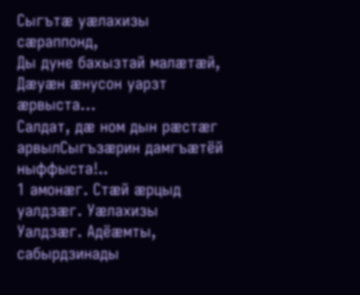Сыгътæ уæлахизы сæраппонд,
Ды дуне бахызтай малæтæй,
Дæуæн æнусон уарзт æрвыста…
Салдат, дæ ном дын рæстæг арвылСыгъзæрин дамгъæтёй ныффыста!..
1 амонæг. Стæй æрцыд уалдзæг. Уæлахизы Уалдзæг. Адёæмты, сабырдзинады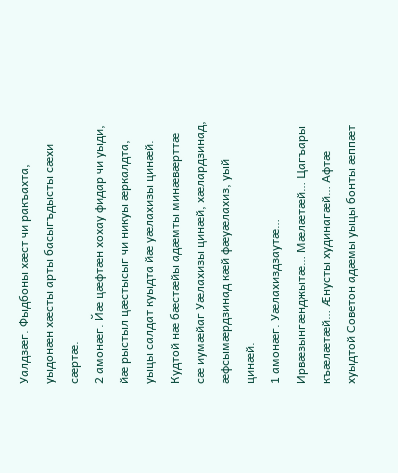Уалдзæг. Фыдбоны хæст чи ракъахта, уыдонæн хæсты арты басыгъдысты сæхи сæртæ.
2 амонæг. Йæ цæфтæн хохау фидар чи уыди, йæ рыстыл цæстысыг чи никуы æркалдта, уыцы салдат куыдта йæ уæлахизы цинæй. Кудтой нæ бæстæйы адæмты минæвæрттæ сæ иумæйаг Уæлахизы цинæй, хæлардзинад, æфсымæрдзинад кæй фæуæлахиз, уый цинæй.
1 амонæг. Уæлахиздзаутæ… Ирвæзынгæнджытæ… Мæлæтæй… Цагъары къæлæтæй… Æнусты худинагæй… Афтæ хуыдтой Советон адæмы уыцы бонты æппæт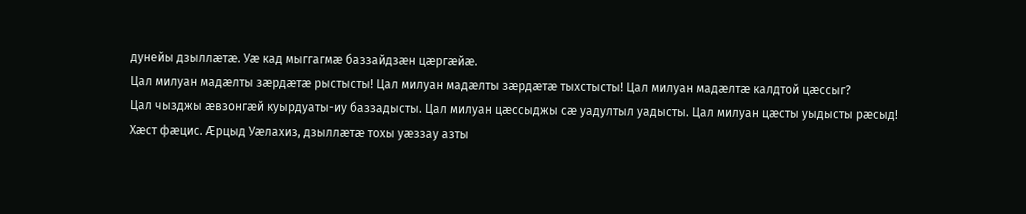дунейы дзыллæтæ. Уæ кад мыггагмæ баззайдзæн цæргæйæ.
Цал милуан мадæлты зæрдæтæ рыстысты! Цал милуан мадæлты зæрдæтæ тыхстысты! Цал милуан мадæлтæ калдтой цæссыг?
Цал чызджы æвзонгæй куырдуаты-иу баззадысты. Цал милуан цæссыджы сæ уадултыл уадысты. Цал милуан цæсты уыдысты рæсыд!
Хæст фæцис. Æрцыд Уæлахиз, дзыллæтæ тохы уæззау азты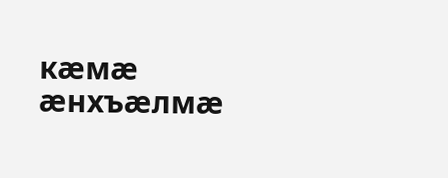кæмæ æнхъæлмæ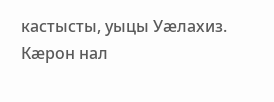кастысты, уыцы Уæлахиз. Кæрон нал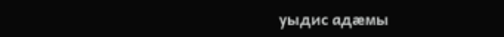уыдис адæмы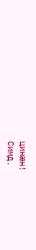цинæн!
Симд.